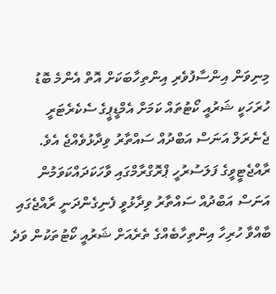މިނިވަން އިންސާފުވެރި އިންތިހާބަކަށް އޮތް އެންމެ ބޮޑު ހުރަހަކީ ޝަރުއީ ކޯޓުތައް ކަމަށް އެމްޑީޕީގެ ސެކެރެޓަރީ ޖެނެރަލް އަނަސް އަބްދުއް ސައްތާރު ވިދާޅުވެއްޖެ އެވެ.
ރާއްޖެޓީވީގެ ފަލަސުރުހީ ޕްރޮގްރާމްގައި ވާހަކަދައްކަވަމުން އަނަސް އަބްދުއް ސައްތާރު ވިދާޅުވީ ފެނިގެންދަނީ ރާއްޖެގައި ބާއްވާ ހުރިހާ އިންތިހާބެއްގެ ތެރެއަށް ޝަރުއީ ކޯޓުތަކުން ވަދެ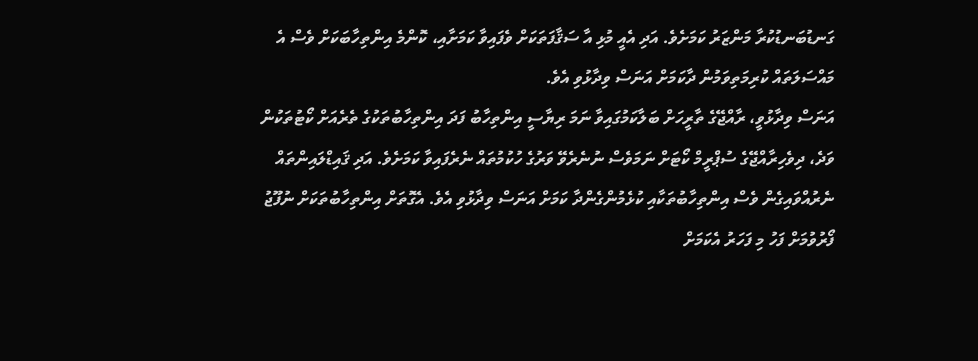ގަނޑުބަނޑުކުރާ މަންޒަރު ކަމަށެވެ. އަދި އެއީ މުޅި އާ ސަޤާފަތަކަށް ވެފައިވާ ކަމަށާއި، ކޮންމެ އިންތިހާބަކަށް ވެސް އެ މައްސަލަތައް ކުރިމަތިވަމުން ދާކަމަށް އަނަސް ވިދާޅުވި އެވެ.
އަނަސް ވިދާޅުވީ، ރާއްޖޭގެ ތާރީހަށް ބަލާކަމުގައިވާ ނަމަ ރިޔާސީ އިންތިހާބު ފަދަ އިންތިހާބުތަކުގެ ތެރެއަށް ކޯޓުތަކުން ވަދެ، ދިވެހިރާއްޖޭގެ ސުޕްރީމް ކޯޓަށް ނަމަވެސް ނުނެރެވޭ ވަރުގެ ހުކުމުތައް ނެރެފައިވާ ކަމަށެވެ. އަދި ޤައިޑްލައިންތައް ނެރުއްވައިގެން ވެސް އިންތިހާބުތަކާއި ކުޅެމުންގެންދާ ކަމަށް އަނަސް ވިދާޅުވި އެވެ. އެގޮތަށް އިންތިހާބުތަކަށް ނުފޫޖު ފޯރުވުމަށް ފަހު މި ފަހަރު އެކަމަށް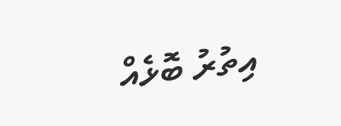އިތުރު ބޮޅެއް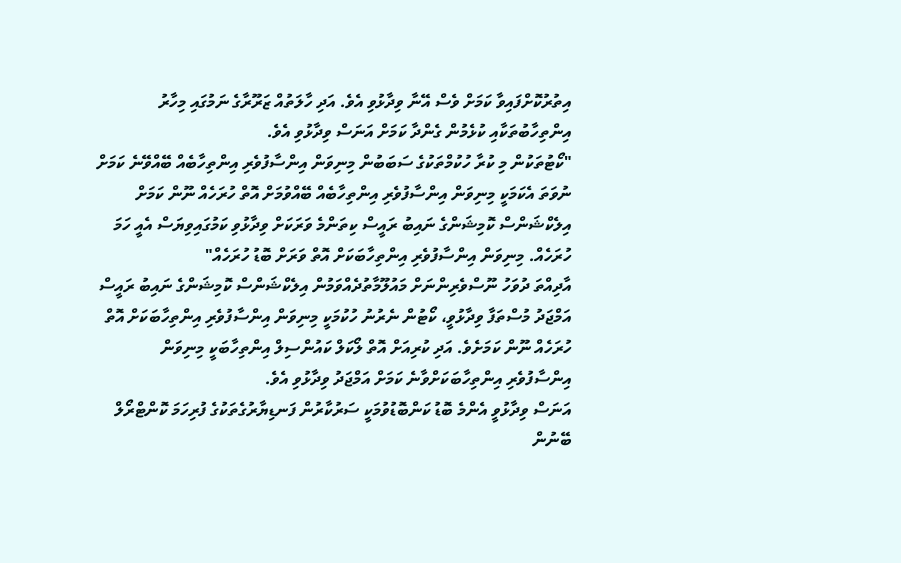އިތުރުކޮށްފައިވާ ކަމަށް ވެސް އޭނާ ވިދާޅުވި އެވެ. އަދި ހާލަތުއް ޒަރޫރާގެ ނަމުގައި މިހާރު އިންތިހާބުތަކާއި ކުޅެމުން ގެންދާ ކަމަށް އަނަސް ވިދާޅުވި އެވެ.
"ކޯޓުތަކުން މި ކުރާ ހުކުމްތަކުގެ ސަބަބުން މިނިވަން އިންސާފުވެރި އިންތިހާބެއް ބޭއްވޭނެ ކަމަށް ނުވަތަ އެކަމަކީ މިނިވަން އިންސާފުވެރި އިންތިހާބެއް ބޭއްވުމަށް އޮތް ހުރަހެއް ނޫން ކަމަށް އިލެކްޝަންސް ކޮމިޝަންގެ ނައިބު ރައީސް ކިތަންމެ ވަރަކަށް ވިދާޅުވި ކަމުގައިވިޔަސް އެއީ ހަމަ ހުރަހެއް. މިނިވަން އިންސާފުވެރި އިންތިހާބަކަށް އޮތް ވަރަށް ބޮޑު ހުރަހެއް"
އާދިއްތަ ދުވަހު ނޫސްވެރިންނަށް މައުލޫމާތުދެއްވަމުން އިލެކްޝަންސް ކޮމިޝަންގެ ނައިބު ރައީސް އަމްޖަދު މުސްތަފާ ވިދާޅުވީ، ކޯޓުން ނެރުނު ހުކުމަކީ މިނިވަން އިންސާފުވެރި އިންތިހާބަކަށް އޮތް ހުރަހެއް ނޫން ކަމަށެވެ. އަދި ކުރިއަށް އޮތް ލޯކަލް ކައުންސިލް އިންތިހާބަކީ މިނިވަން އިންސާފުވެރި އިންތިހާބަކަށްވާނެ ކަމަށް އަމްޖަދު ވިދާޅުވި އެވެ.
އަނަސް ވިދާޅުވީ އެންމެ ބޮޑު ކަންބޮޑުވުމަކީ ސަރުކާރުން ފަނޑިޔާރުގެތަކުގެ ފުރިހަމަ ކޮންޓްރޯލް ބޭނުން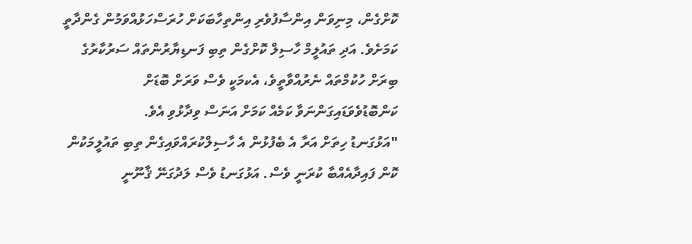ކޮށްގެން، މިނިވަން އިންސާފުވެރި އިންތިހާބަކަށް ހުރަސްހަޅުއްވަމުން ގެންދާތީ ކަމަށެވެ. އަދި ތައުލީމް ހާސިލް ކޮށްގެން ތިބި ފަނޑިޔާރުންތައް ސަރުކާރުގެ ބިރަށް ހުކުމްތައް ނެރުއްވާތީވެ، އެކމަކީ ވެސް ވަރަށް ބޮޑަށް ކަންބޮޑުވެވަޑައިގަންނަވާ ކަމެއް ކަމަށް އަނަސް ވިދާޅުވި އެވެ.
"އަޅުގަނޑު ހިތަށް އަރާ އެ ބެފުޅުން އެ ހާސިލްކުރައްވައިގެން ތިބި ތައުލީމަކުން ކޮން ފައިދާއެއްބާ ކުރަނީ ވެސް. އަޅުގަނޑު ވެސް ލަދުގަނޭ ޤާނޫނީ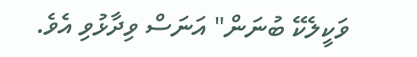ވަކީލެކޭ ބުނަން" އަނަސް ވިދާޅުވި އެވެ.